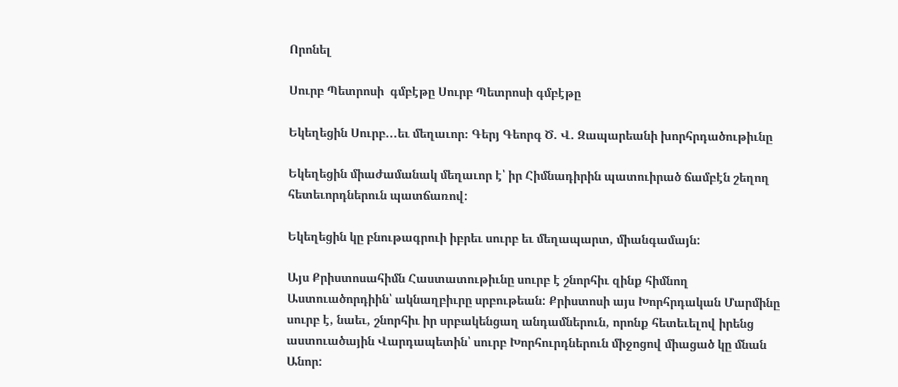Որոնել

Սուրբ Պետրոսի  գմբէթը Սուրբ Պետրոսի գմբէթը

Եկեղեցին Սուրբ...եւ մեղաւոր։ Գերյ Գեորգ Ծ. Վ. Զապարեանի խորհրդածութիւնը

Եկեղեցին միաժամանակ մեղաւոր է՝ իր Հիմնադիրին պատուիրած ճամբէն շեղող հետեւորդներուն պատճառով:

Եկեղեցին կը բնութագրուի իբրեւ սուրբ եւ մեղապարտ, միանգամայն:

Այս Քրիստոսահիմն Հաստատութիւնը սուրբ է շնորհիւ զինք հիմնող Աստուածորդիին՝ ակնաղբիւրը սրբութեան: Քրիստոսի այս Խորհրդական Մարմինը սուրբ է, նաեւ, շնորհիւ իր սրբակենցաղ անդամներուն, որոնք հետեւելով իրենց աստուածային Վարդապետին՝ սուրբ Խորհուրդներուն միջոցով միացած կը մնան Անոր: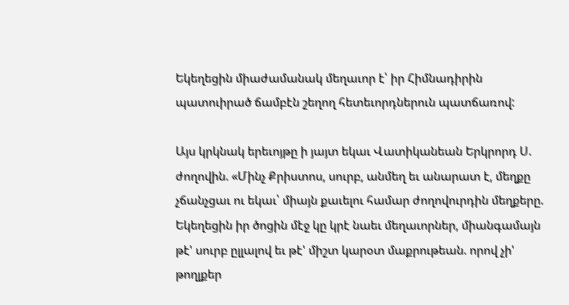Եկեղեցին միաժամանակ մեղաւոր է՝ իր Հիմնադիրին պատուիրած ճամբէն շեղող հետեւորդներուն պատճառով:

Այս կրկնակ երեւոյթը ի յայտ եկաւ Վատիկանեան Երկրորդ Ս. ժողովին. «Մինչ Քրիստոս, սուրբ, անմեղ եւ անարատ է, մեղքը չճանչցաւ ու եկաւ՝ միայն քաւելու համար ժողովուրդին մեղքերը. Եկեղեցին իր ծոցին մէջ կը կրէ նաեւ մեղաւորներ, միանգամայն թէ' սուրբ ըլլալով եւ թէ' միշտ կարօտ մաքրութեան. որով չի' թողլքեր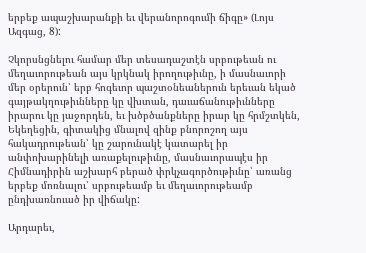երբեք ապաշխարանքի եւ վերանորոգումի ճիգը» (Լոյս Ազգաց, 8):

Չկորսնցնելու համար մեր տեսադաշտէն սրբութեան ու մեղաւորութեան այս կրկնակ իրողութիւնը, ի մասնաւորի մեր օրերուն՝ երբ հոգեւոր պաշտօնեաներուն երեւան եկած գայթակղութիւնները կը վխտան, դաւաճանութիւնները իրարու կը յաջորդեն, եւ խծբծանքները իրար կը հրմշտկեն, Եկեղեցին, գիտակից մնալով զինք բնորոշող այս հակադրութեան՝ կը շարունակէ կատարել իր անփոխարինելի առաքելութիւնը, մասնաւորապէս իր Հիմնադիրին աշխարհ բերած փրկչագործութիւնը՝ առանց երբեք մոռնալու՝ սրբութեամբ եւ մեղաւորութեամբ ընդխառնուած իր վիճակը:

Արդարեւ,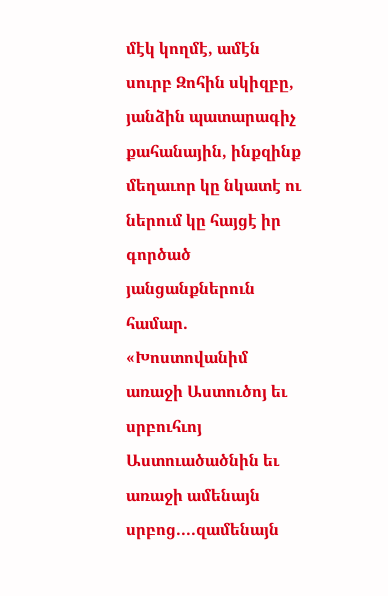մէկ կողմէ, ամէն սուրբ Զոհին սկիզբը, յանձին պատարագիչ քահանային, ինքզինք մեղաւոր կը նկատէ ու ներում կը հայցէ իր գործած յանցանքներուն համար. «Խոստովանիմ առաջի Աստուծոյ եւ սրբուհւոյ Աստուածածնին եւ առաջի ամենայն սրբոց....զամենայն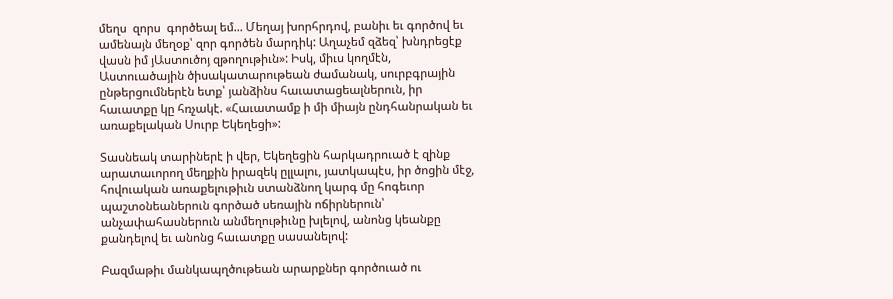մեղս  զորս  գործեալ եմ... Մեղայ խորհրդով, բանիւ եւ գործով եւ ամենայն մեղօք՝ զոր գործեն մարդիկ: Աղաչեմ զձեզ՝ խնդրեցէք վասն իմ յԱստուծոյ զթողութիւն»: Իսկ, միւս կողմէն, Աստուածային ծիսակատարութեան ժամանակ, սուրբգրային ընթերցումներէն ետք՝ յանձինս հաւատացեալներուն, իր հաւատքը կը հռչակէ. «Հաւատամք ի մի միայն ընդհանրական եւ առաքելական Սուրբ Եկեղեցի»:

Տասնեակ տարիներէ ի վեր, Եկեղեցին հարկադրուած է զինք արատաւորող մեղքին իրազեկ ըլլալու, յատկապէս, իր ծոցին մէջ, հովուական առաքելութիւն ստանձնող կարգ մը հոգեւոր պաշտօնեաներուն գործած սեռային ոճիրներուն՝ անչափահասներուն անմեղութիւնը խլելով, անոնց կեանքը քանդելով եւ անոնց հաւատքը սասանելով:

Բազմաթիւ մանկապղծութեան արարքներ գործուած ու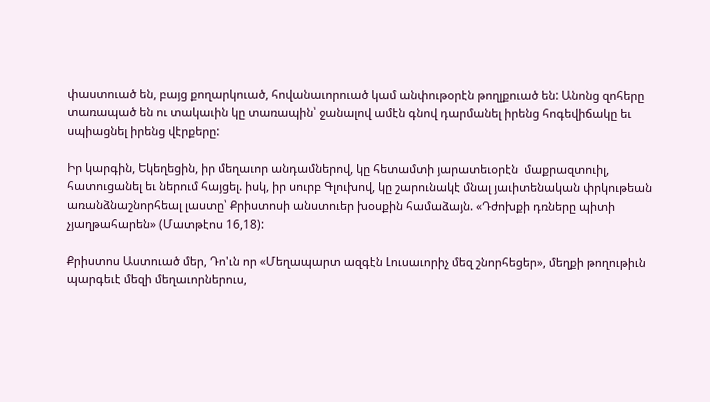փաստուած են, բայց քողարկուած, հովանաւորուած կամ անփութօրէն թողլքուած են: Անոնց զոհերը տառապած են ու տակաւին կը տառապին՝ ջանալով ամէն գնով դարմանել իրենց հոգեվիճակը եւ սպիացնել իրենց վէրքերը:

Իր կարգին, Եկեղեցին, իր մեղաւոր անդամներով, կը հետամտի յարատեւօրէն  մաքրազտուիլ, հատուցանել եւ ներում հայցել. իսկ, իր սուրբ Գլուխով, կը շարունակէ մնալ յաւիտենական փրկութեան առանձնաշնորհեալ լաստը՝ Քրիստոսի անստուեր խօսքին համաձայն. «Դժոխքի դռները պիտի չյաղթահարեն» (Մատթէոս 16,18):

Քրիստոս Աստուած մեր, Դո'ւն որ «Մեղապարտ ազգէն Լուսաւորիչ մեզ շնորհեցեր», մեղքի թողութիւն պարգեւէ մեզի մեղաւորներուս,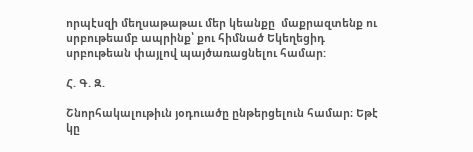որպէսզի մեղսաթաթաւ մեր կեանքը  մաքրազտենք ու սրբութեամբ ապրինք՝ քու հիմնած Եկեղեցիդ սրբութեան փայլով պայծառացնելու համար:

Հ. Գ. Զ.

Շնորհակալութիւն յօդուածը ընթերցելուն համար։ Եթէ կը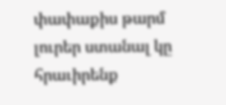փափաքիս թարմ լուրեր ստանալ կը հրաւիրենք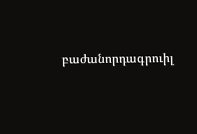բաժանորդագրուիլ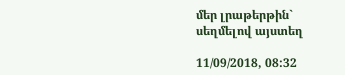մեր լրաթերթին` սեղմելով այստեղ

11/09/2018, 08:32